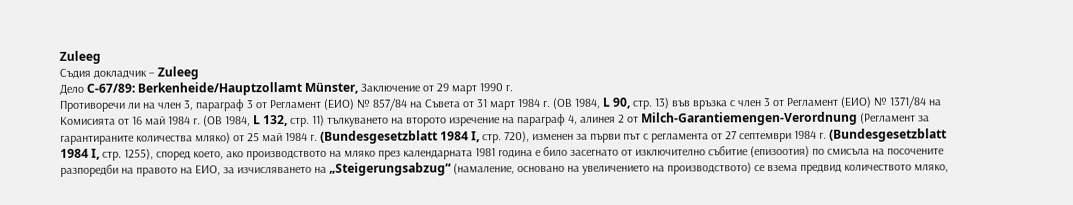Zuleeg
Съдия докладчик – Zuleeg
Дело C-67/89: Berkenheide/Hauptzollamt Münster, Заключение от 29 март 1990 г.
Противоречи ли на член 3, параграф 3 от Регламент (ЕИО) № 857/84 на Съвета от 31 март 1984 г. (ОВ 1984, L 90, стр. 13) във връзка с член 3 от Регламент (ЕИО) № 1371/84 на Комисията от 16 май 1984 г. (ОВ 1984, L 132, стр. 11) тълкуването на второто изречение на параграф 4, алинея 2 от Milch-Garantiemengen-Verordnung (Регламент за гарантираните количества мляко) от 25 май 1984 г. (Bundesgesetzblatt 1984 I, стр. 720), изменен за първи път с регламента от 27 септември 1984 г. (Bundesgesetzblatt 1984 I, стр. 1255), според което, ако производството на мляко през календарната 1981 година е било засегнато от изключително събитие (епизоотия) по смисъла на посочените разпоредби на правото на ЕИО, за изчисляването на „Steigerungsabzug“ (намаление, основано на увеличението на производството) се взема предвид количеството мляко,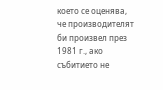което се оценява, че производителят би произвел през 1981 г., ако събитието не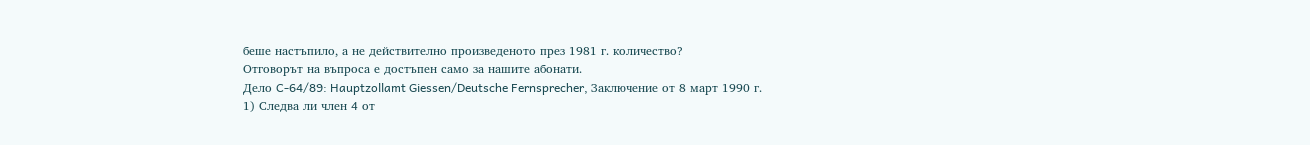беше настъпило, а не действително произведеното през 1981 г. количество?
Отговорът на въпроса е достъпен само за нашите абонати.
Дело C-64/89: Hauptzollamt Giessen/Deutsche Fernsprecher, Заключение от 8 март 1990 г.
1) Следва ли член 4 от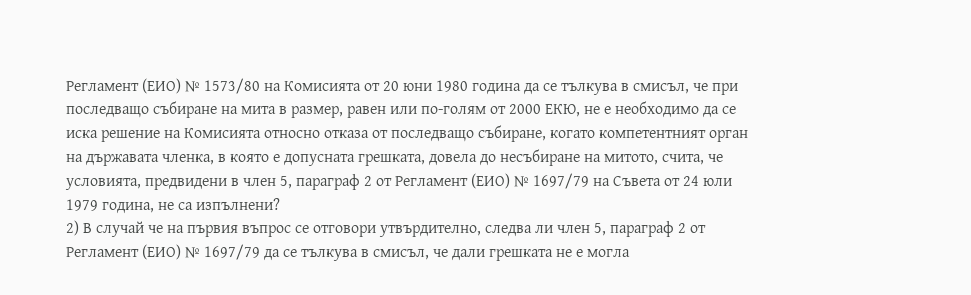Регламент (ЕИО) № 1573/80 на Комисията от 20 юни 1980 година да се тълкува в смисъл, че при последващо събиране на мита в размер, равен или по-голям от 2000 ЕКЮ, не е необходимо да се иска решение на Комисията относно отказа от последващо събиране, когато компетентният орган на държавата членка, в която е допусната грешката, довела до несъбиране на митото, счита, че условията, предвидени в член 5, параграф 2 от Регламент (ЕИО) № 1697/79 на Съвета от 24 юли 1979 година, не са изпълнени?
2) В случай че на първия въпрос се отговори утвърдително, следва ли член 5, параграф 2 от Регламент (ЕИО) № 1697/79 да се тълкува в смисъл, че дали грешката не е могла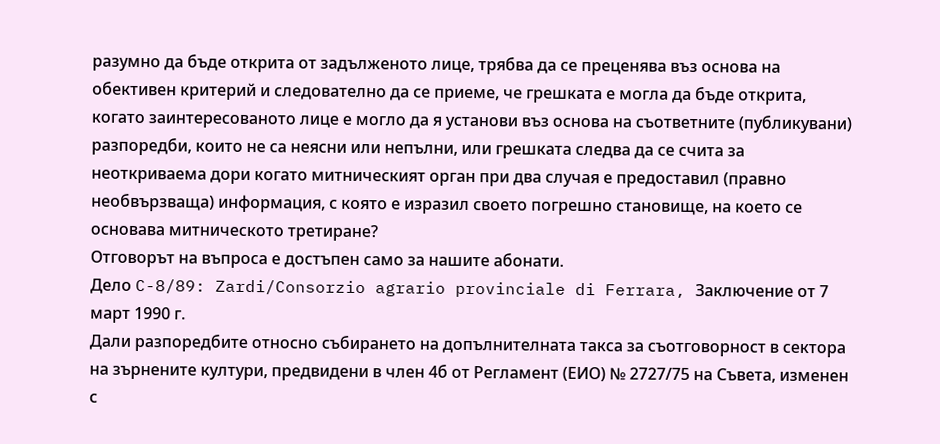разумно да бъде открита от задълженото лице, трябва да се преценява въз основа на обективен критерий и следователно да се приеме, че грешката е могла да бъде открита, когато заинтересованото лице е могло да я установи въз основа на съответните (публикувани) разпоредби, които не са неясни или непълни, или грешката следва да се счита за неоткриваема дори когато митническият орган при два случая е предоставил (правно необвързваща) информация, с която е изразил своето погрешно становище, на което се основава митническото третиране?
Отговорът на въпроса е достъпен само за нашите абонати.
Дело C-8/89: Zardi/Consorzio agrario provinciale di Ferrara, Заключение от 7 март 1990 г.
Дали разпоредбите относно събирането на допълнителната такса за съотговорност в сектора на зърнените култури, предвидени в член 4б от Регламент (ЕИО) № 2727/75 на Съвета, изменен с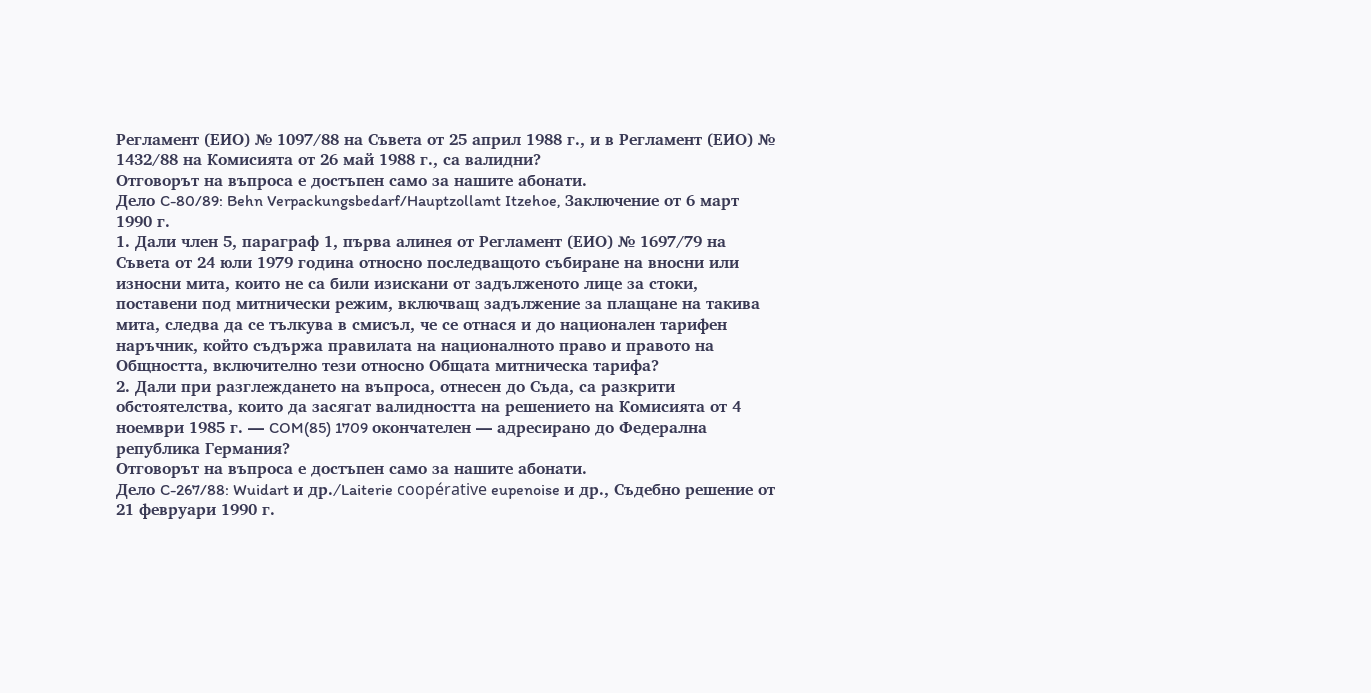Регламент (ЕИО) № 1097/88 на Съвета от 25 април 1988 г., и в Регламент (ЕИО) № 1432/88 на Комисията от 26 май 1988 г., са валидни?
Отговорът на въпроса е достъпен само за нашите абонати.
Дело C-80/89: Behn Verpackungsbedarf/Hauptzollamt Itzehoe, Заключение от 6 март 1990 г.
1. Дали член 5, параграф 1, първа алинея от Регламент (ЕИО) № 1697/79 на Съвета от 24 юли 1979 година относно последващото събиране на вносни или износни мита, които не са били изискани от задълженото лице за стоки, поставени под митнически режим, включващ задължение за плащане на такива мита, следва да се тълкува в смисъл, че се отнася и до национален тарифен наръчник, който съдържа правилата на националното право и правото на Общността, включително тези относно Общата митническа тарифа?
2. Дали при разглеждането на въпроса, отнесен до Съда, са разкрити обстоятелства, които да засягат валидността на решението на Комисията от 4 ноември 1985 г. — COM(85) 1709 окончателен — адресирано до Федерална република Германия?
Отговорът на въпроса е достъпен само за нашите абонати.
Дело C-267/88: Wuidart и др./Laiterie coopérative eupenoise и др., Съдебно решение от 21 февруари 1990 г.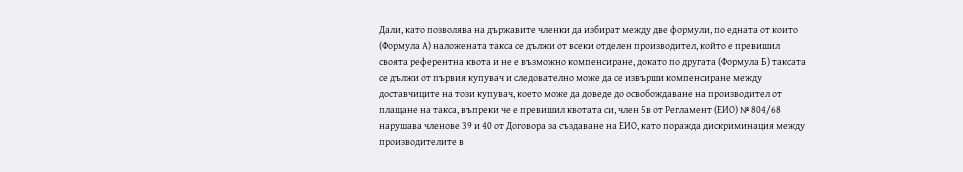Дали, като позволява на държавите членки да избират между две формули, по едната от които (Формула А) наложената такса се дължи от всеки отделен производител, който е превишил своята референтна квота и не е възможно компенсиране, докато по другата (Формула Б) таксата се дължи от първия купувач и следователно може да се извърши компенсиране между доставчиците на този купувач, което може да доведе до освобождаване на производител от плащане на такса, въпреки че е превишил квотата си, член 5в от Регламент (ЕИО) № 804/68 нарушава членове 39 и 40 от Договора за създаване на ЕИО, като поражда дискриминация между производителите в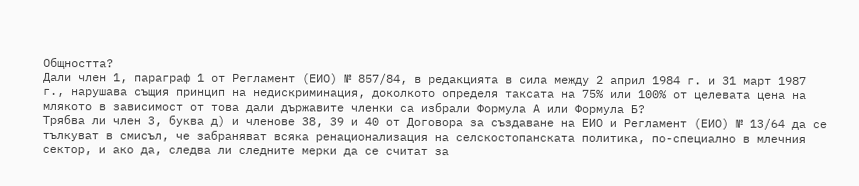Общността?
Дали член 1, параграф 1 от Регламент (ЕИО) № 857/84, в редакцията в сила между 2 април 1984 г. и 31 март 1987 г., нарушава същия принцип на недискриминация, доколкото определя таксата на 75% или 100% от целевата цена на млякото в зависимост от това дали държавите членки са избрали Формула А или Формула Б?
Трябва ли член 3, буква д) и членове 38, 39 и 40 от Договора за създаване на ЕИО и Регламент (ЕИО) № 13/64 да се тълкуват в смисъл, че забраняват всяка ренационализация на селскостопанската политика, по-специално в млечния сектор, и ако да, следва ли следните мерки да се считат за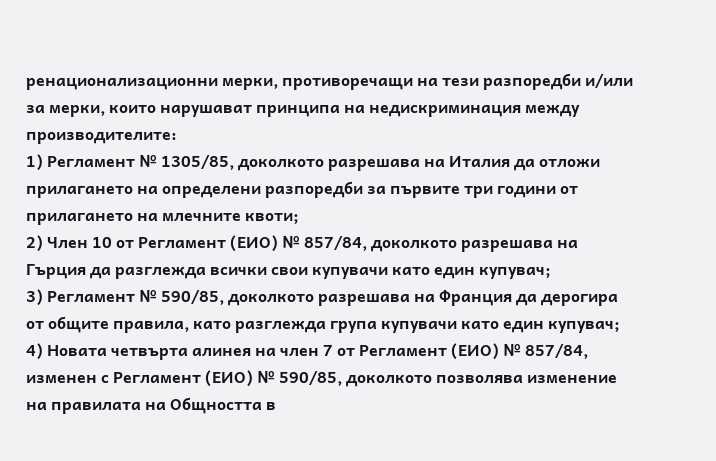ренационализационни мерки, противоречащи на тези разпоредби и/или за мерки, които нарушават принципа на недискриминация между производителите:
1) Регламент № 1305/85, доколкото разрешава на Италия да отложи прилагането на определени разпоредби за първите три години от прилагането на млечните квоти;
2) Член 10 от Регламент (ЕИО) № 857/84, доколкото разрешава на Гърция да разглежда всички свои купувачи като един купувач;
3) Регламент № 590/85, доколкото разрешава на Франция да дерогира от общите правила, като разглежда група купувачи като един купувач;
4) Новата четвърта алинея на член 7 от Регламент (ЕИО) № 857/84, изменен с Регламент (ЕИО) № 590/85, доколкото позволява изменение на правилата на Общността в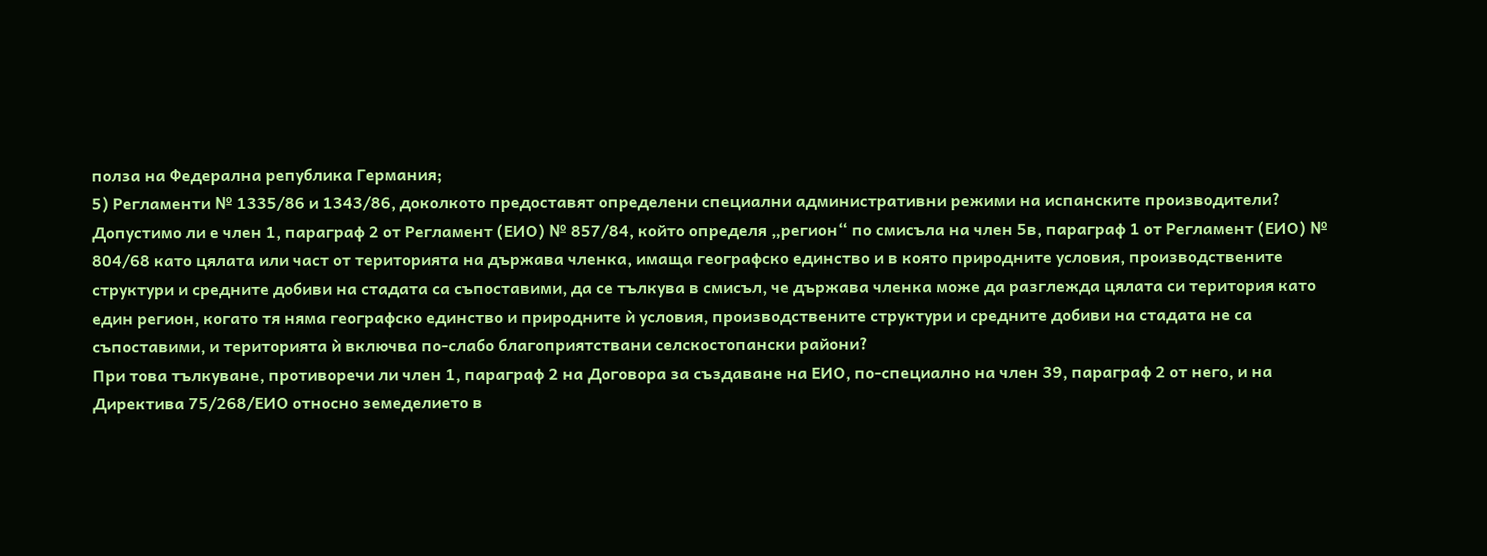полза на Федерална република Германия;
5) Регламенти № 1335/86 и 1343/86, доколкото предоставят определени специални административни режими на испанските производители?
Допустимо ли е член 1, параграф 2 от Регламент (ЕИО) № 857/84, който определя „регион“ по смисъла на член 5в, параграф 1 от Регламент (ЕИО) № 804/68 като цялата или част от територията на държава членка, имаща географско единство и в която природните условия, производствените структури и средните добиви на стадата са съпоставими, да се тълкува в смисъл, че държава членка може да разглежда цялата си територия като един регион, когато тя няма географско единство и природните ѝ условия, производствените структури и средните добиви на стадата не са съпоставими, и територията ѝ включва по-слабо благоприятствани селскостопански райони?
При това тълкуване, противоречи ли член 1, параграф 2 на Договора за създаване на ЕИО, по-специално на член 39, параграф 2 от него, и на Директива 75/268/ЕИО относно земеделието в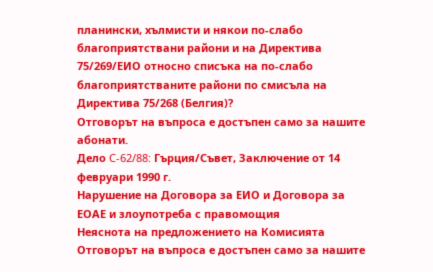планински, хълмисти и някои по-слабо благоприятствани райони и на Директива 75/269/ЕИО относно списъка на по-слабо благоприятстваните райони по смисъла на Директива 75/268 (Белгия)?
Отговорът на въпроса е достъпен само за нашите абонати.
Дело C-62/88: Гърция/Съвет, Заключение от 14 февруари 1990 г.
Нарушение на Договора за ЕИО и Договора за ЕОАЕ и злоупотреба с правомощия
Неяснота на предложението на Комисията
Отговорът на въпроса е достъпен само за нашите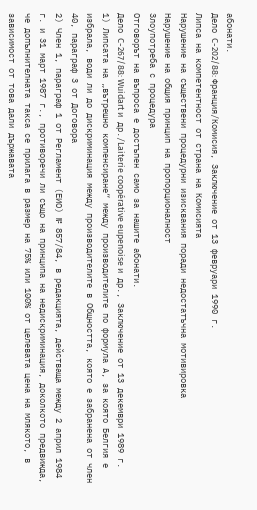абонати.
Дело C-202/88: Франция/Комисия, Заключение от 13 февруари 1990 г.
Липса на компетентност от страна на Комисията
Нарушение на съществени процедурни изисквания поради недостатъчна мотивировка
Нарушение на общия принцип на пропорционалност
Злоупотреба с процедура
Отговорът на въпроса е достъпен само за нашите абонати.
Дело C-267/88: Wuidart и др./Laiterie coopérative eupenoise и др., Заключение от 13 декември 1989 г.
1) Липсата на „вътрешно компенсиране“ между производителите по формула А, за която Белгия е избрала, води ли до дискриминация между производителите в Общността, която е забранена от член 40, параграф 3 от Договора
2) Член 1, параграф 1 от Регламент (ЕИО) № 857/84, в редакцията, действаща между 2 април 1984 г. и 31 март 1987 г., противоречи ли също на принципа на недискриминация, доколкото предвижда, че допълнителната такса се прилага в размер на 75% или 100% от целевата цена на млякото, в зависимост от това дали държавата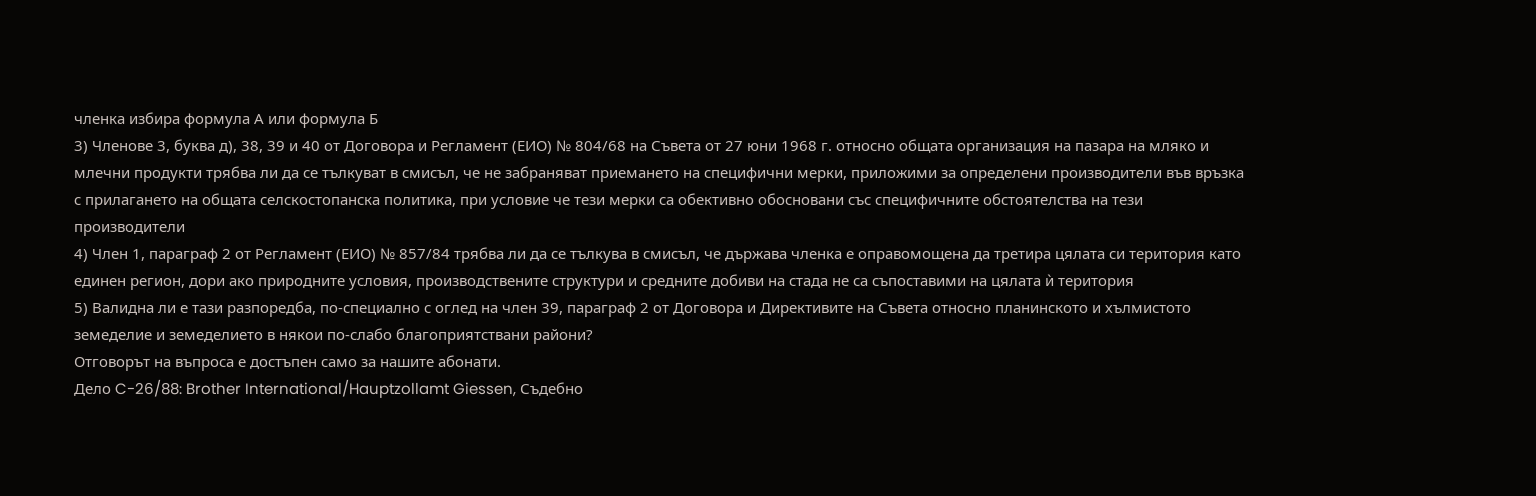членка избира формула А или формула Б
3) Членове 3, буква д), 38, 39 и 40 от Договора и Регламент (ЕИО) № 804/68 на Съвета от 27 юни 1968 г. относно общата организация на пазара на мляко и млечни продукти трябва ли да се тълкуват в смисъл, че не забраняват приемането на специфични мерки, приложими за определени производители във връзка с прилагането на общата селскостопанска политика, при условие че тези мерки са обективно обосновани със специфичните обстоятелства на тези производители
4) Член 1, параграф 2 от Регламент (ЕИО) № 857/84 трябва ли да се тълкува в смисъл, че държава членка е оправомощена да третира цялата си територия като единен регион, дори ако природните условия, производствените структури и средните добиви на стада не са съпоставими на цялата ѝ територия
5) Валидна ли е тази разпоредба, по-специално с оглед на член 39, параграф 2 от Договора и Директивите на Съвета относно планинското и хълмистото земеделие и земеделието в някои по-слабо благоприятствани райони?
Отговорът на въпроса е достъпен само за нашите абонати.
Дело C-26/88: Brother International/Hauptzollamt Giessen, Съдебно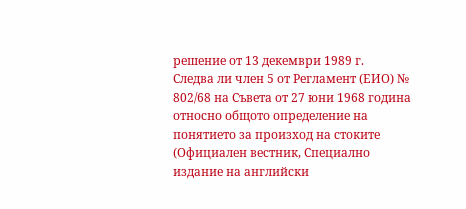решение от 13 декември 1989 г.
Следва ли член 5 от Регламент (ЕИО) № 802/68 на Съвета от 27 юни 1968 година относно общото определение на понятието за произход на стоките (Официален вестник, Специално издание на английски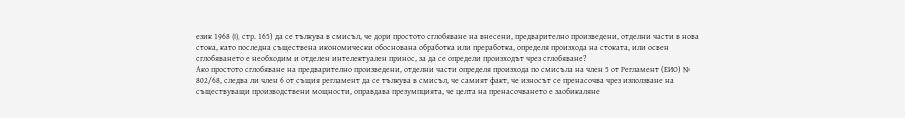език 1968 (I), стр. 165) да се тълкува в смисъл, че дори простото сглобяване на внесени, предварително произведени, отделни части в нова стока, като последна съществена икономически обоснована обработка или преработка, определя произхода на стоката, или освен сглобяването е необходим и отделен интелектуален принос, за да се определи произходът чрез сглобяване?
Ако простото сглобяване на предварително произведени, отделни части определя произхода по смисъла на член 5 от Регламент (ЕИО) № 802/68, следва ли член 6 от същия регламент да се тълкува в смисъл, че самият факт, че износът се пренасочва чрез използване на съществуващи производствени мощности, оправдава презумпцията, че целта на пренасочването е заобикаляне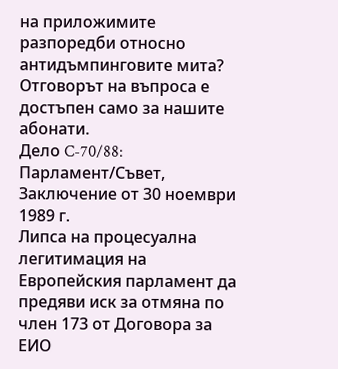на приложимите разпоредби относно антидъмпинговите мита?
Отговорът на въпроса е достъпен само за нашите абонати.
Дело C-70/88: Парламент/Съвет, Заключение от 30 ноември 1989 г.
Липса на процесуална легитимация на Европейския парламент да предяви иск за отмяна по член 173 от Договора за ЕИО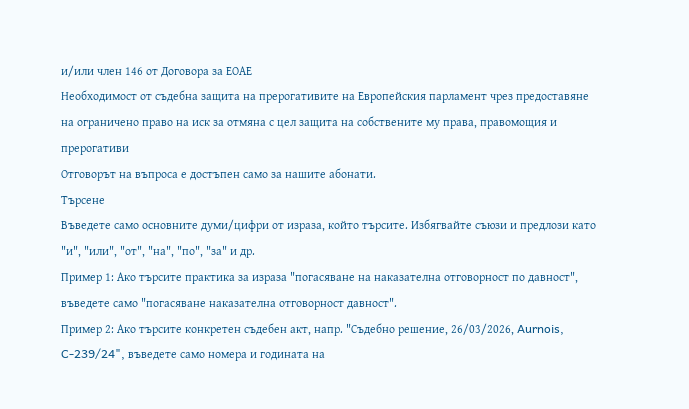и/или член 146 от Договора за ЕОАЕ
Необходимост от съдебна защита на прерогативите на Европейския парламент чрез предоставяне на ограничено право на иск за отмяна с цел защита на собствените му права, правомощия и прерогативи
Отговорът на въпроса е достъпен само за нашите абонати.
Търсене
Въведете само основните думи/цифри от израза, който търсите. Избягвайте съюзи и предлози като "и", "или", "от", "на", "по", "за" и др.
Пример 1: Ако търсите практика за израза "погасяване на наказателна отговорност по давност", въведете само "погасяване наказателна отговорност давност".
Пример 2: Ако търсите конкретен съдебен акт, напр. "Съдебно решение, 26/03/2026, Aurnois, C-239/24", въведете само номера и годината на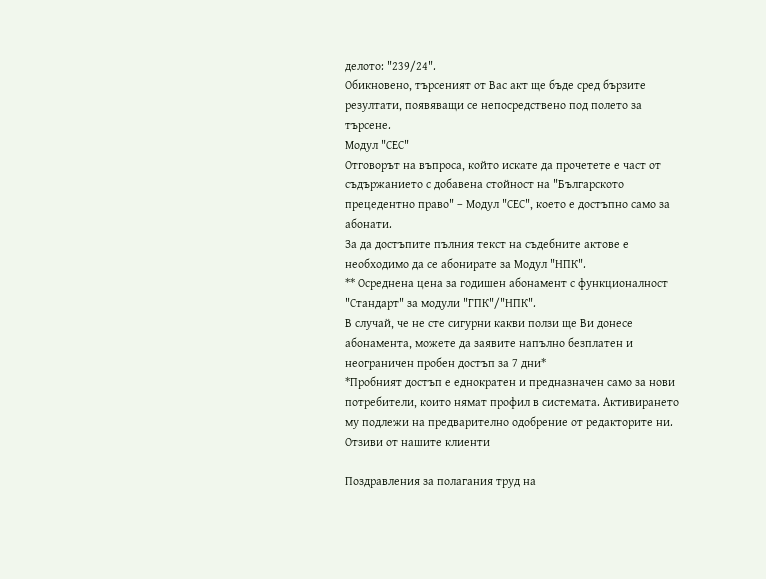делото: "239/24".
Обикновено, търсеният от Вас акт ще бъде сред бързите резултати, появяващи се непосредствено под полето за търсене.
Модул "СЕС"
Отговорът на въпроса, който искате да прочетете е част от съдържанието с добавена стойност на "Българското прецедентно право" – Модул "СЕС", което е достъпно само за абонати.
За да достъпите пълния текст на съдебните актове е необходимо да се абонирате за Модул "НПК".
** Осреднена цена за годишен абонамент с функционалност "Стандарт" за модули "ГПК"/"НПК".
В случай, че не сте сигурни какви ползи ще Ви донесе абонамента, можете да заявите напълно безплатен и неограничен пробен достъп за 7 дни*
*Пробният достъп е еднократен и предназначен само за нови потребители, които нямат профил в системата. Активирането му подлежи на предварително одобрение от редакторите ни.
Отзиви от нашите клиенти

Поздравления за полагания труд на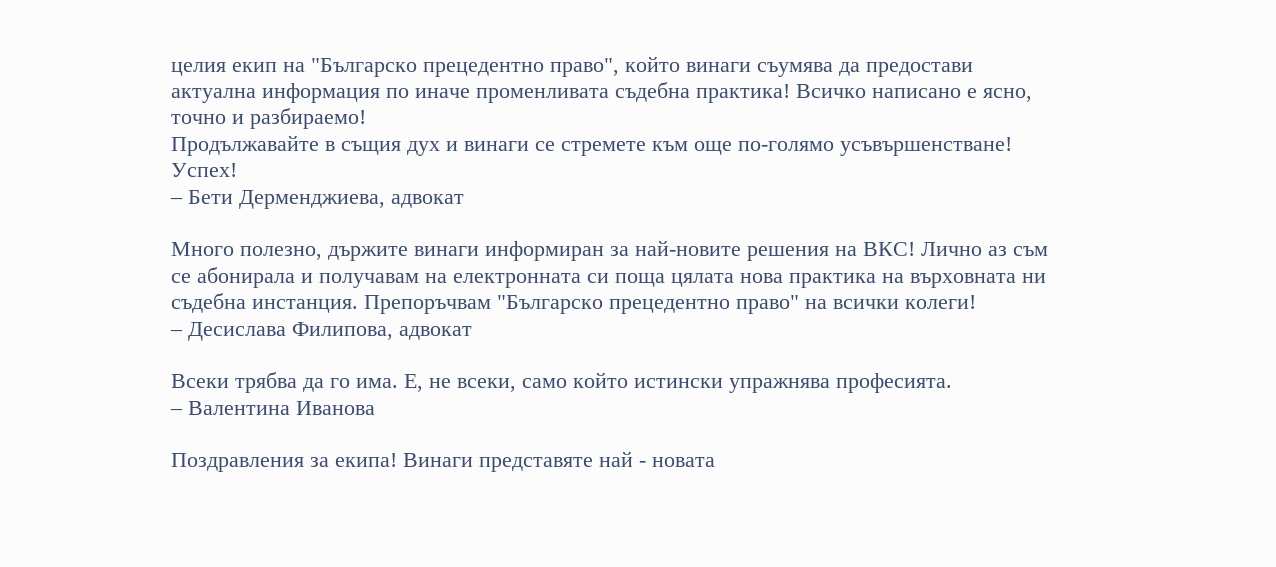целия екип на "Българско прецедентно право", който винаги съумява да предостави актуална информация по иначе променливата съдебна практика! Всичко написано е ясно, точно и разбираемо!
Продължавайте в същия дух и винаги се стремете към още по-голямо усъвършенстване!
Успех!
– Бети Дерменджиева, адвокат

Много полезно, държите винаги информиран за най-новите решения на ВКС! Лично аз съм се абонирала и получавам на електронната си поща цялата нова практика на върховната ни съдебна инстанция. Препоръчвам "Българско прецедентно право" на всички колеги!
– Десислава Филипова, адвокат

Всеки трябва да го има. Е, не всеки, само който истински упражнява професията.
– Валентина Иванова

Поздравления за екипа! Винаги представяте най - новата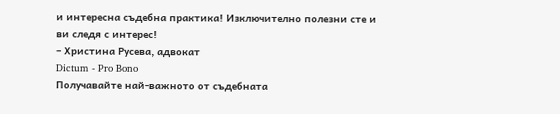и интересна съдебна практика! Изключително полезни сте и ви следя с интерес!
– Христина Русева, адвокат
Dictum - Pro Bono
Получавайте най-важното от съдебната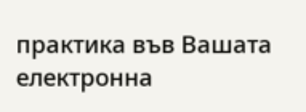практика във Вашата електронна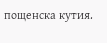пощенска кутия.